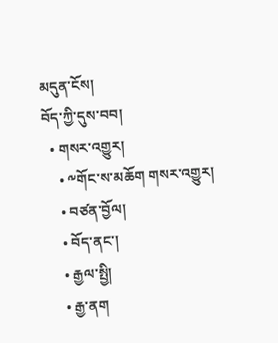མདུན་ངོས།
བོད་ཀྱི་དུས་བབ།
  • གསར་འགྱུར།
    • ༸གོང་ས་མཆོག གསར་འགྱུར།
    • བཙན་བྱོལ།
    • བོད་ནང་།
    • རྒྱལ་སྤྱི།
    • རྒྱ་ནག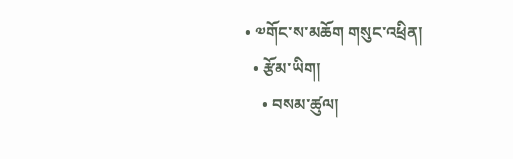• ༧གོང་ས་མཆོག གསུང་འཕྲིན།
  • རྩོམ་ཡིག།
    • བསམ་ཚུལ།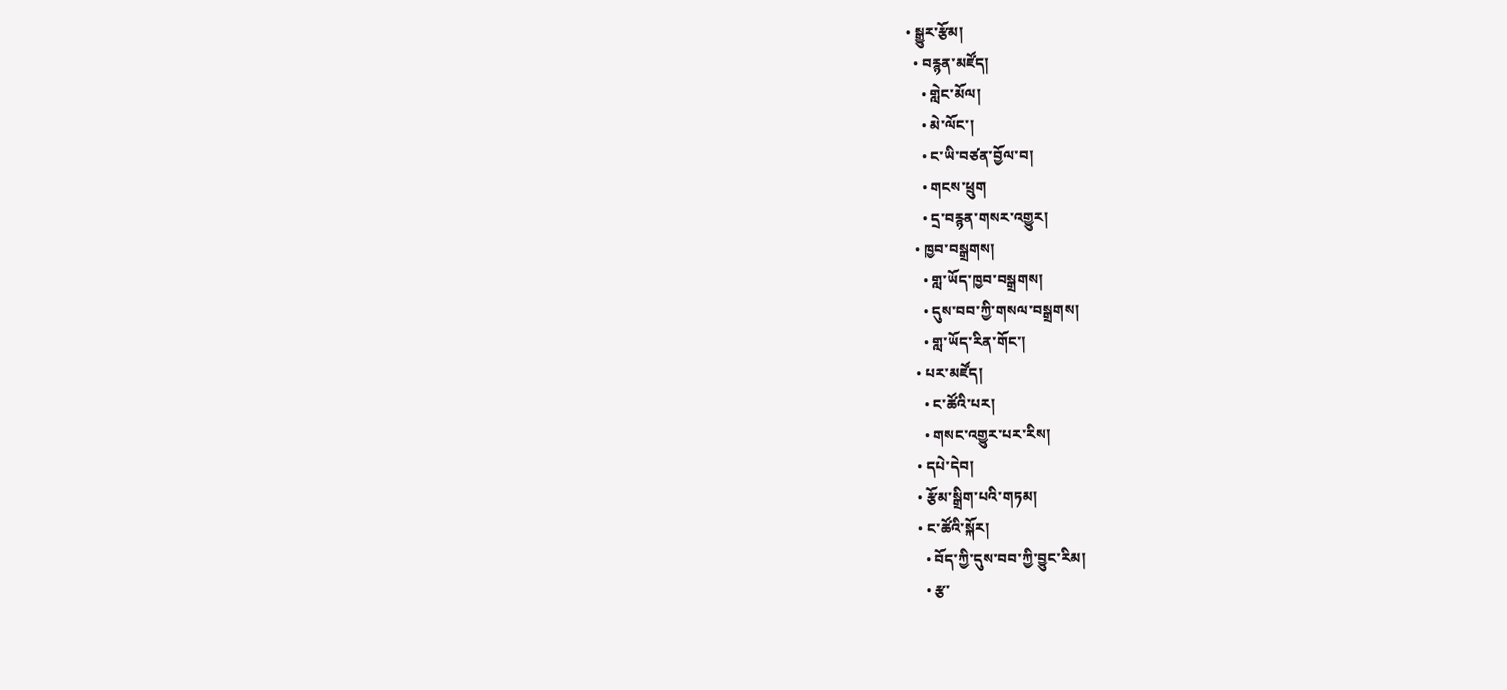• སྒྱུར་རྩོམ།
  • བརྙན་མཛོད།
    • གླེང་མོལ།
    • མེ་ལོང་།
    • ང་ཡི་བཙན་བྱོལ་བ།
    • གངས་ཕྲུག
    • དྲ་བརྙན་གསར་འགྱུར།
  • ཁྱབ་བསྒྲགས།
    • གླ་ཡོད་ཁྱབ་བསྒྲགས།
    • དུས་བབ་ཀྱི་གསལ་བསྒྲགས།
    • གླ་ཡོད་རིན་གོང་།
  • པར་མཛོད།
    • ང་ཚོའི་པར།
    • གསང་འགྱུར་པར་རིས།
  • དཔེ་དེབ།
  • རྩོམ་སྒྲིག་པའི་གཏམ།
  • ང་ཚོའི་སྐོར།
    • བོད་ཀྱི་དུས་བབ་ཀྱི་བྱུང་རིམ།
    • རྩ་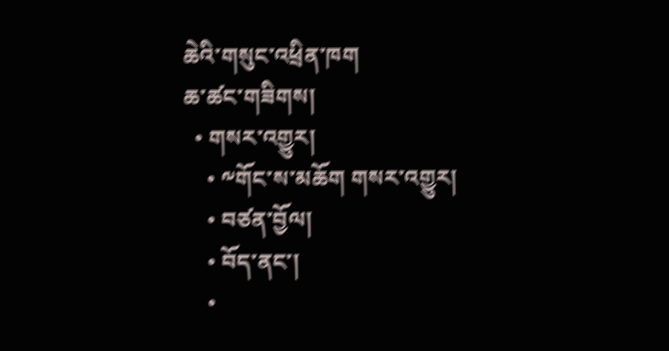ཆེའི་གསུང་འཕྲིན་ཁག
ཆ་ཚང་གཟིགས།
  • གསར་འགྱུར།
    • ༸གོང་ས་མཆོག གསར་འགྱུར།
    • བཙན་བྱོལ།
    • བོད་ནང་།
    •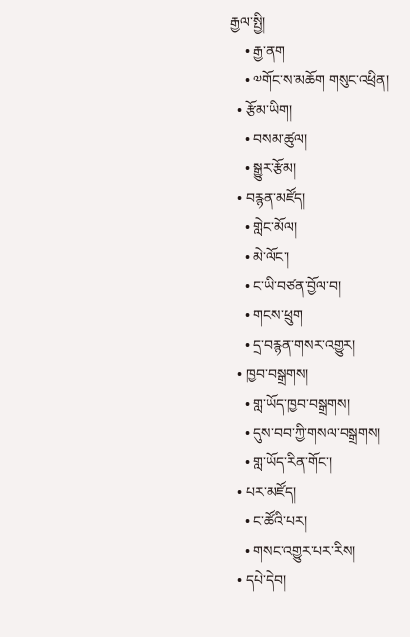རྒྱལ་སྤྱི།
    • རྒྱ་ནག
    • ༧གོང་ས་མཆོག གསུང་འཕྲིན།
  • རྩོམ་ཡིག།
    • བསམ་ཚུལ།
    • སྒྱུར་རྩོམ།
  • བརྙན་མཛོད།
    • གླེང་མོལ།
    • མེ་ལོང་།
    • ང་ཡི་བཙན་བྱོལ་བ།
    • གངས་ཕྲུག
    • དྲ་བརྙན་གསར་འགྱུར།
  • ཁྱབ་བསྒྲགས།
    • གླ་ཡོད་ཁྱབ་བསྒྲགས།
    • དུས་བབ་ཀྱི་གསལ་བསྒྲགས།
    • གླ་ཡོད་རིན་གོང་།
  • པར་མཛོད།
    • ང་ཚོའི་པར།
    • གསང་འགྱུར་པར་རིས།
  • དཔེ་དེབ།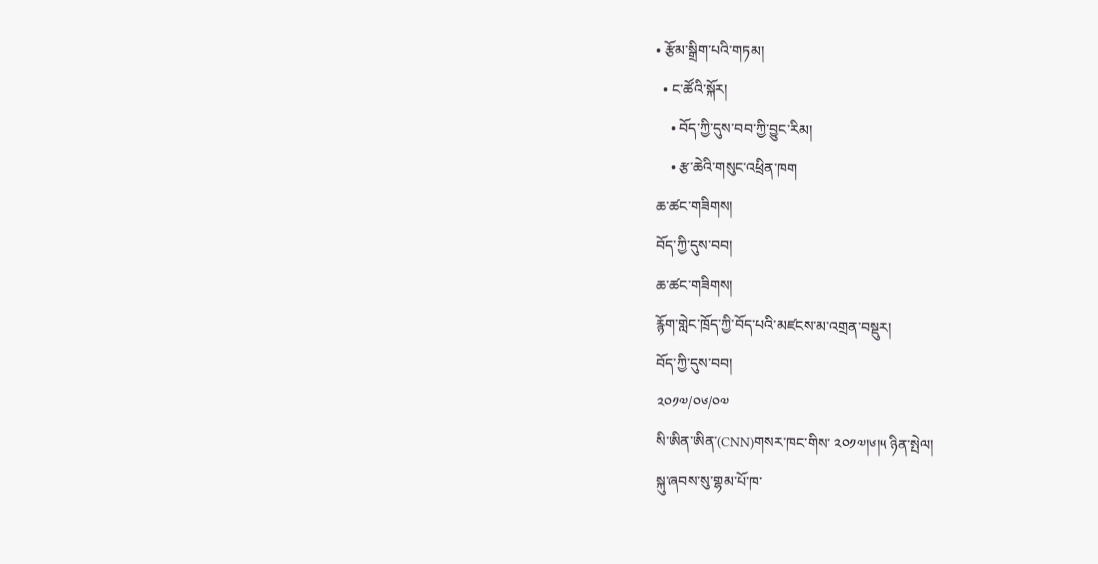• རྩོམ་སྒྲིག་པའི་གཏམ།
  • ང་ཚོའི་སྐོར།
    • བོད་ཀྱི་དུས་བབ་ཀྱི་བྱུང་རིམ།
    • རྩ་ཆེའི་གསུང་འཕྲིན་ཁག
ཆ་ཚང་གཟིགས།
བོད་ཀྱི་དུས་བབ།
ཆ་ཚང་གཟིགས།
རྙོག་གླེང་ཁྲོད་ཀྱི་བོད་པའི་མཛངས་མ་འགྲན་བསྡུར།
བོད་ཀྱི་དུས་བབ།
༢༠༡༧/༠༦/༠༧
སི་ཨིན་ཨིན་(CNN)གསར་ཁང་གིས་ ༢༠༡༧།༦།༥ ཉིན་སྤེལ།
སྐུ་ཞབས་སུ་གྷམ་པོ་ཁ་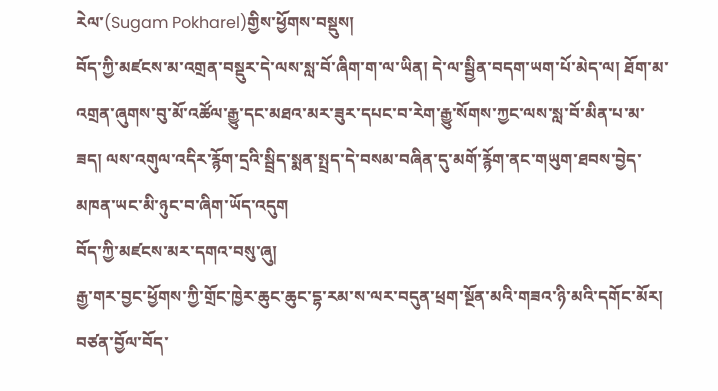རེལ་(Sugam Pokharel)གྱིས་ཕྱོགས་བསྡུས།
བོད་ཀྱི་མཛངས་མ་འགྲན་བསྡུར་དེ་ལས་སླ་བོ་ཞིག་ག་ལ་ཡིན། དེ་ལ་སྦྱིན་བདག་ཡག་པོ་མེད་ལ། ཐོག་མ་འགྲན་ཞུགས་བུ་མོ་འཚོལ་རྒྱུ་དང་མཐའ་མར་ཟུར་དཔང་བ་རེག་རྒྱུ་སོགས་ཀྱང་ལས་སླ་བོ་མིན་པ་མ་ཟད། ལས་འགུལ་འདིར་རྙོག་དྲའི་སྦྲིད་སྨན་སྤྲད་དེ་བསམ་བཞིན་དུ་མགོ་རྙོག་ནང་གཡུག་ཐབས་བྱེད་མཁན་ཡང་མི་ཉུང་བ་ཞིག་ཡོད་འདུག
བོད་ཀྱི་མཛངས་མར་དགའ་བསུ་ཞུ།
རྒྱ་གར་བྱང་ཕྱོགས་ཀྱི་གྲོང་ཁྱེར་ཆུང་ཆུང་དྷ་རམ་ས་ལར་བདུན་ཕྲག་སྔོན་མའི་གཟའ་ཉི་མའི་དགོང་མོར། བཙན་བྱོལ་བོད་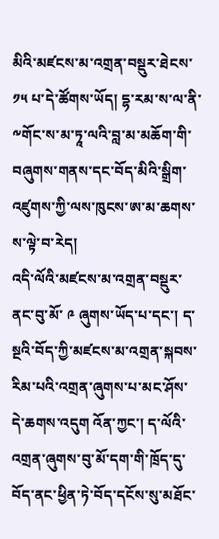མིའི་མཛངས་མ་འགྲན་བསྡུར་ཐེངས་ ༡༥ པ་དེ་ཚོགས་ཡོད། དྷ་རམ་ས་ལ་ནི་༸གོང་ས་མ་ཏཱ་ལའི་བླ་མ་མཆོག་གི་བཞུགས་གནས་དང་བོད་མིའི་སྒྲིག་འཛུགས་ཀྱི་ལས་ཁུངས་ཨ་མ་ཆགས་ས་ལྟེ་བ་རེད།
འདི་ལོའི་མཛངས་མ་འགྲན་བསྡུར་ནང་བུ་མོ་ ༩ ཞུགས་ཡོད་པ་དང་། ད་སྔའི་བོད་ཀྱི་མཛངས་མ་འགྲན་སྐབས་རིམ་པའི་འགྲན་ཞུགས་པ་མང་ཤོས་དེ་ཆགས་འདུག འོན་ཀྱང་། ད་ལོའི་འགྲན་ཞུགས་བུ་མོ་དག་གི་ཁྲོད་དུ་བོད་ནང་ཕྱིན་ཏེ་བོད་དངོས་སུ་མཐོང་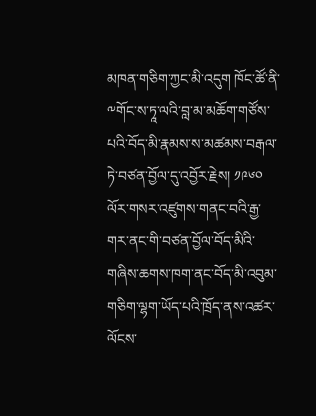མཁན་གཅིག་ཀྱང་མི་འདུག ཁོང་ཚོ་ནི་༸གོང་ས་ཏཱ་ལའི་བླ་མ་མཆོག་གཙོས་པའི་བོད་མི་རྣམས་ས་མཚམས་བརྒལ་ཏེ་བཙན་བྱོལ་དུ་འབྱོར་རྗེས། ༡༩༦༠ ལོར་གསར་འཛུགས་གནང་བའི་རྒྱ་གར་ནང་གི་བཙན་བྱོལ་བོད་མིའི་གཞིས་ཆགས་ཁག་ནང་བོད་མི་འབུམ་གཅིག་ལྷག་ཡོད་པའི་ཁྲོད་ནས་འཚར་ལོངས་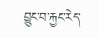བྱུང་བ་རྐྱང་རེད་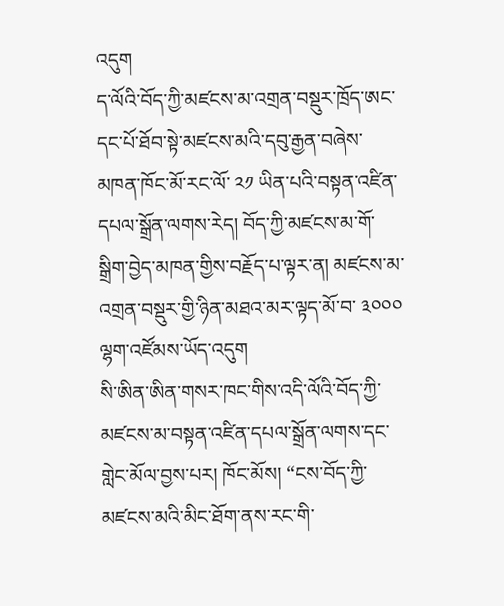འདུག
ད་ལོའི་བོད་ཀྱི་མཛངས་མ་འགྲན་བསྡུར་ཁྲོད་ཨང་དང་པོ་ཐོབ་སྟེ་མཛངས་མའི་དབུ་རྒྱན་བཞེས་མཁན་ཁོང་མོ་རང་ལོ་ ༢༡ ཡིན་པའི་བསྟན་འཛིན་དཔལ་སྒྲོན་ལགས་རེད། བོད་ཀྱི་མཛངས་མ་གོ་སྒྲིག་བྱེད་མཁན་གྱིས་བརྗོད་པ་ལྟར་ན། མཛངས་མ་འགྲན་བསྡུར་གྱི་ཉིན་མཐའ་མར་ལྟད་མོ་བ་ ༣༠༠༠ ལྷག་འཛོམས་ཡོད་འདུག
སི་ཨིན་ཨིན་གསར་ཁང་གིས་འདི་ལོའི་བོད་ཀྱི་མཛངས་མ་བསྟན་འཛིན་དཔལ་སྒྲོན་ལགས་དང་གླེང་མོལ་བྱས་པར། ཁོང་མོས། “ངས་བོད་ཀྱི་མཛངས་མའི་མིང་ཐོག་ནས་རང་གི་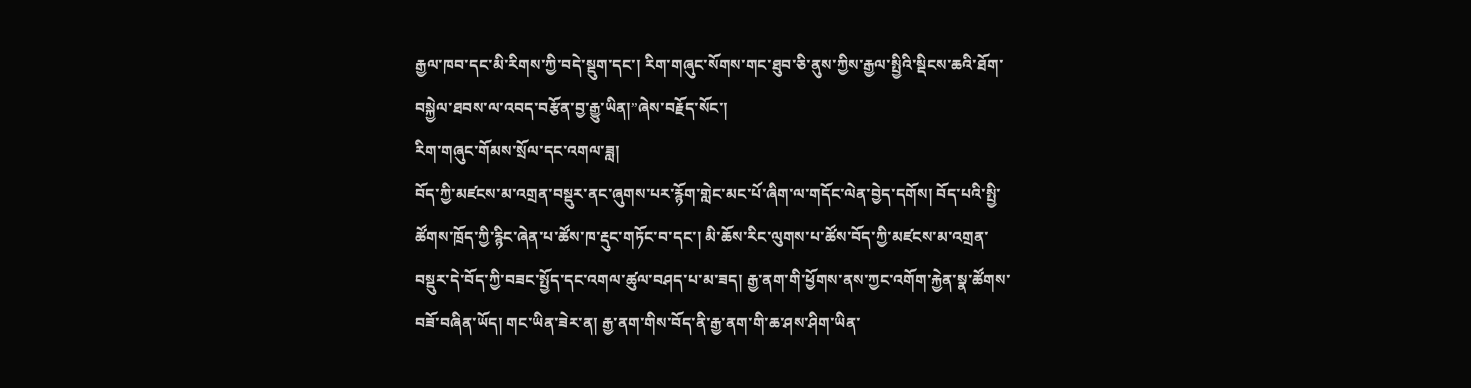རྒྱལ་ཁབ་དང་མི་རིགས་ཀྱི་བདེ་སྡུག་དང་། རིག་གཞུང་སོགས་གང་ཐུབ་ཅི་ནུས་ཀྱིས་རྒྱལ་སྤྱིའི་སྡིངས་ཆའི་ཐོག་བསྐྱེལ་ཐབས་ལ་འབད་བརྩོན་བྱ་རྒྱུ་ཡིན།”ཞེས་བརྗོད་སོང་།
རིག་གཞུང་གོམས་སྲོལ་དང་འགལ་ཟླ།
བོད་ཀྱི་མཛངས་མ་འགྲན་བསྡུར་ནང་ཞུགས་པར་རྙོག་གླེང་མང་པོ་ཞིག་ལ་གདོང་ལེན་བྱེད་དགོས། བོད་པའི་སྤྱི་ཚོགས་ཁྲོད་ཀྱི་རྙིང་ཞེན་པ་ཚོས་ཁ་རྡུང་གཏོང་བ་དང་། མི་ཆོས་རིང་ལུགས་པ་ཚོས་བོད་ཀྱི་མཛངས་མ་འགྲན་བསྡུར་དེ་བོད་ཀྱི་བཟང་སྤྱོད་དང་འགལ་ཚུལ་བཤད་པ་མ་ཟད། རྒྱ་ནག་གི་ཕྱོགས་ནས་ཀྱང་འགོག་རྐྱེན་སྣ་ཚོགས་བཟོ་བཞིན་ཡོད། གང་ཡིན་ཟེར་ན། རྒྱ་ནག་གིས་བོད་ནི་རྒྱ་ནག་གི་ཆ་ཤས་ཤིག་ཡིན་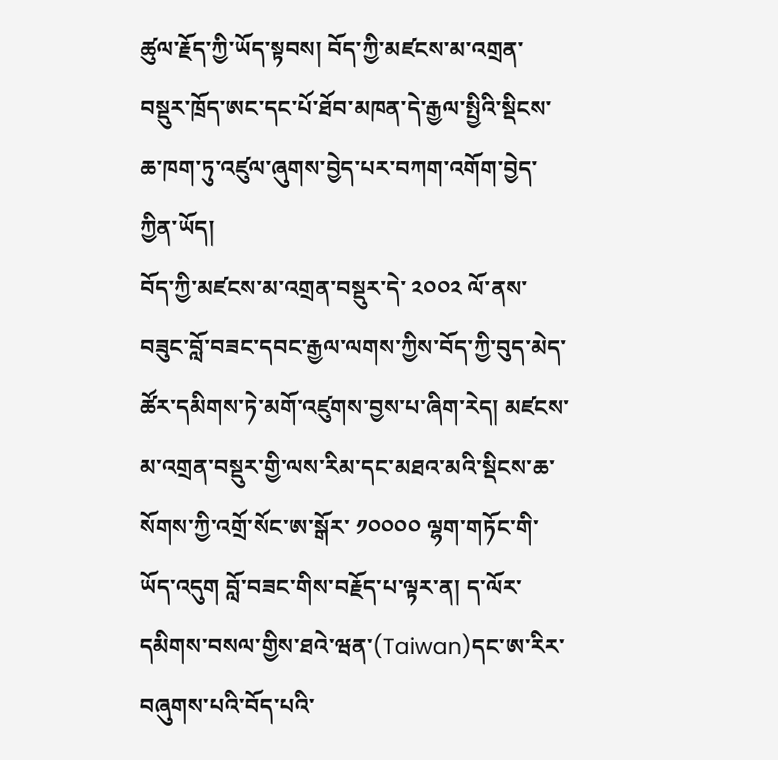ཚུལ་རྗོད་ཀྱི་ཡོད་སྟབས། བོད་ཀྱི་མཛངས་མ་འགྲན་བསྡུར་ཁྲོད་ཨང་དང་པོ་ཐོབ་མཁན་དེ་རྒྱལ་སྤྱིའི་སྡིངས་ཆ་ཁག་ཏུ་འཛུལ་ཞུགས་བྱེད་པར་བཀག་འགོག་བྱེད་ཀྱིན་ཡོད།
བོད་ཀྱི་མཛངས་མ་འགྲན་བསྡུར་དེ་ ༢༠༠༢ ལོ་ནས་བཟུང་བློ་བཟང་དབང་རྒྱལ་ལགས་ཀྱིས་བོད་ཀྱི་བུད་མེད་ཚོར་དམིགས་ཏེ་མགོ་འཛུགས་བྱས་པ་ཞིག་རེད། མཛངས་མ་འགྲན་བསྡུར་གྱི་ལས་རིམ་དང་མཐའ་མའི་སྡིངས་ཆ་སོགས་ཀྱི་འགྲོ་སོང་ཨ་སྒོར་ ༡༠༠༠༠ ལྷག་གཏོང་གི་ཡོད་འདུག བློ་བཟང་གིས་བརྗོད་པ་ལྟར་ན། ད་ལོར་དམིགས་བསལ་གྱིས་ཐའེ་ཝན་(Taiwan)དང་ཨ་རིར་བཞུགས་པའི་བོད་པའི་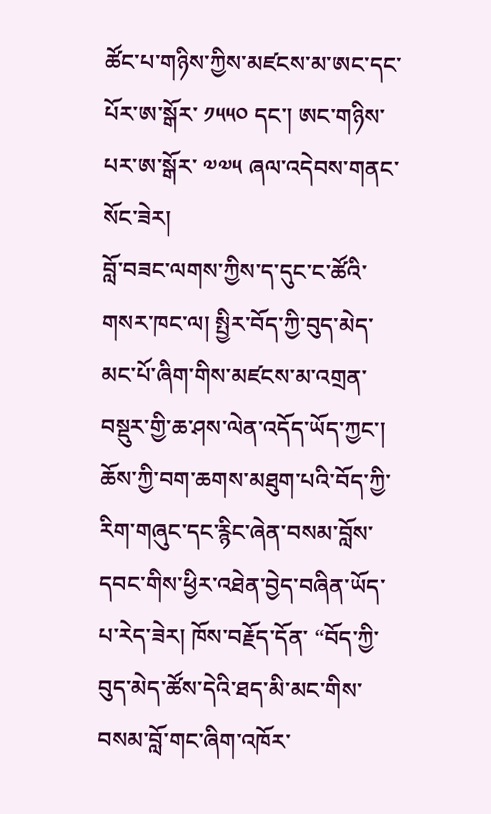ཚོང་པ་གཉིས་ཀྱིས་མཛངས་མ་ཨང་དང་པོར་ཨ་སྒོར་ ༡༥༥༠ དང་། ཨང་གཉིས་པར་ཨ་སྒོར་ ༧༧༥ ཞལ་འདེབས་གནང་སོང་ཟེར།
བློ་བཟང་ལགས་ཀྱིས་ད་དུང་ང་ཚོའི་གསར་ཁང་ལ། སྤྱིར་བོད་ཀྱི་བུད་མེད་མང་པོ་ཞིག་གིས་མཛངས་མ་འགྲན་བསྡུར་གྱི་ཆ་ཤས་ལེན་འདོད་ཡོད་ཀྱང་། ཆོས་ཀྱི་བག་ཆགས་མཐུག་པའི་བོད་ཀྱི་རིག་གཞུང་དང་རྙིང་ཞེན་བསམ་བློས་དབང་གིས་ཕྱིར་འཐེན་བྱེད་བཞིན་ཡོད་པ་རེད་ཟེར། ཁོས་བརྗོད་དོན་ “བོད་ཀྱི་བུད་མེད་ཚོས་དེའི་ཐད་མི་མང་གིས་བསམ་བློ་གང་ཞིག་འཁོར་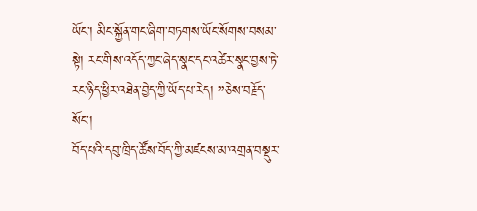ཡོང་། མིང་སྐྱོན་གང་ཞིག་བཏགས་ཡོང་སོགས་བསམ་སྟེ། རང་གིས་འདོད་ཀྱང་ཞེད་སྣང་དང་འཚེར་སྣང་བྱས་ཏེ་རང་ཉིད་ཕྱིར་འཐེན་བྱེད་ཀྱི་ཡོད་པ་རེད། ”ཅེས་བརྗོད་སོང་།
བོད་པའི་དབུ་ཁྲིད་ཚོས་བོད་ཀྱི་མཛངས་མ་འགྲན་བསྡུར་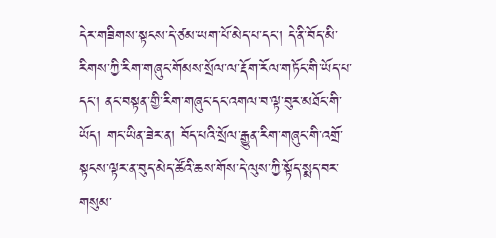དེར་གཟིགས་སྟངས་དེ་ཙམ་ཡག་པོ་མེད་པ་དང་། དེ་ནི་བོད་མི་རིགས་ཀྱི་རིག་གཞུང་གོམས་སྲོལ་ལ་རྡོག་རོལ་གཏོང་གི་ཡོད་པ་དང་། ནང་བསྟན་གྱི་རིག་གཞུང་དང་འགལ་བ་ལྟ་བུར་མཐོང་གི་ཡོད། གང་ཡིན་ཟེར་ན། བོད་པའི་སྲོལ་རྒྱུན་རིག་གཞུང་གི་འགྲོ་སྟངས་ལྟར་ན་བུད་མེད་ཚོའི་ཆས་གོས་དེ་ལུས་ཀྱི་སྟོད་སྨད་བར་གསུམ་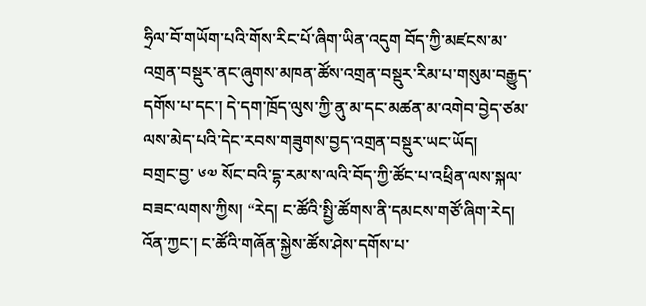ཧྲིལ་བོ་གཡོག་པའི་གོས་རིང་པོ་ཞིག་ཡིན་འདུག བོད་ཀྱི་མཛངས་མ་འགྲན་བསྡུར་ནང་ཞུགས་མཁན་ཚོས་འགྲན་བསྡུར་རིམ་པ་གསུམ་བརྒྱུད་དགོས་པ་དང་། དེ་དག་ཁྲོད་ལུས་ཀྱི་ནུ་མ་དང་མཚན་མ་འགེབ་བྱེད་ཙམ་ལས་མེད་པའི་དེང་རབས་གཟུགས་བྱད་འགྲན་བསྡུར་ཡང་ཡོད།
བགྲང་བྱ་ ༦༧ སོང་བའི་དྷ་རམ་ས་ལའི་བོད་ཀྱི་ཚོང་པ་འཕྲིན་ལས་སྐལ་བཟང་ལགས་ཀྱིས། “རེད། ང་ཚོའི་སྤྱི་ཚོགས་ནི་དམངས་གཙོ་ཞིག་རེད། འོན་ཀྱང་། ང་ཚོའི་གཞོན་སྐྱེས་ཚོས་ཤེས་དགོས་པ་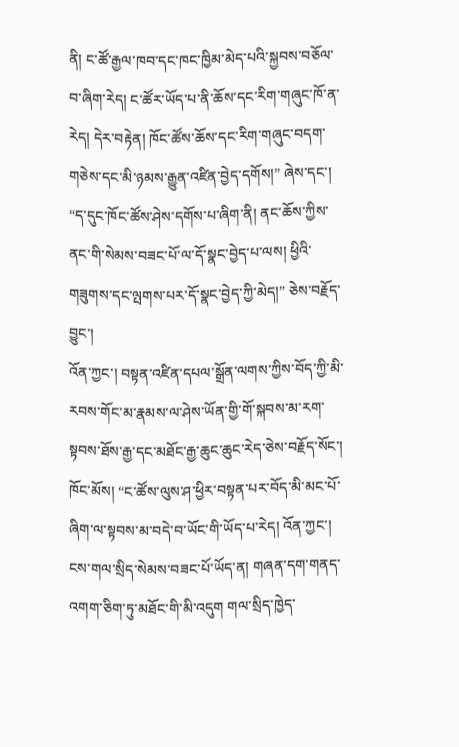ནི། ང་ཚོ་རྒྱལ་ཁབ་དང་ཁང་ཁྱིམ་མེད་པའི་སྐྱབས་བཅོལ་བ་ཞིག་རེད། ང་ཚོར་ཡོད་པ་ནི་ཆོས་དང་རིག་གཞུང་ཁོ་ན་རེད། དེར་བརྟེན། ཁོང་ཚོས་ཆོས་དང་རིག་གཞུང་བདག་གཅེས་དང་མི་ཉམས་རྒྱུན་འཛིན་བྱེད་དགོས།” ཞེས་དང་། “ད་དུང་ཁོང་ཚོས་ཤེས་དགོས་པ་ཞིག་ནི། ནང་ཆོས་ཀྱིས་ནང་གི་སེམས་བཟང་པོ་ལ་དོ་སྣང་བྱེད་པ་ལས། ཕྱིའི་གཟུགས་དང་ལྤགས་པར་དོ་སྣང་བྱེད་ཀྱི་མེད།” ཅེས་བརྗོད་བྱུང་།
འོན་ཀྱང་། བསྟན་འཛིན་དཔལ་སྒྲོན་ལགས་ཀྱིས་བོད་ཀྱི་མི་རབས་གོང་མ་རྣམས་ལ་ཤེས་ཡོན་གྱི་གོ་སྐབས་མ་རག་སྟབས་ཐོས་རྒྱ་དང་མཐོང་རྒྱ་ཆུང་ཆུང་རེད་ཅེས་བརྗོད་སོང་། ཁོང་མོས། “ང་ཚོས་ལུས་ཤ་ཕྱིར་བསྟན་པར་བོད་མི་མང་པོ་ཞིག་ལ་སྟབས་མ་བདེ་བ་ཡོང་གི་ཡོད་པ་རེད། འོན་ཀྱང་། ངས་གལ་སྲིད་སེམས་བཟང་པོ་ཡོད་ན། གཞན་དག་གནད་འགག་ཅིག་ཏུ་མཐོང་གི་མི་འདུག གལ་སྲིད་ཁྱེད་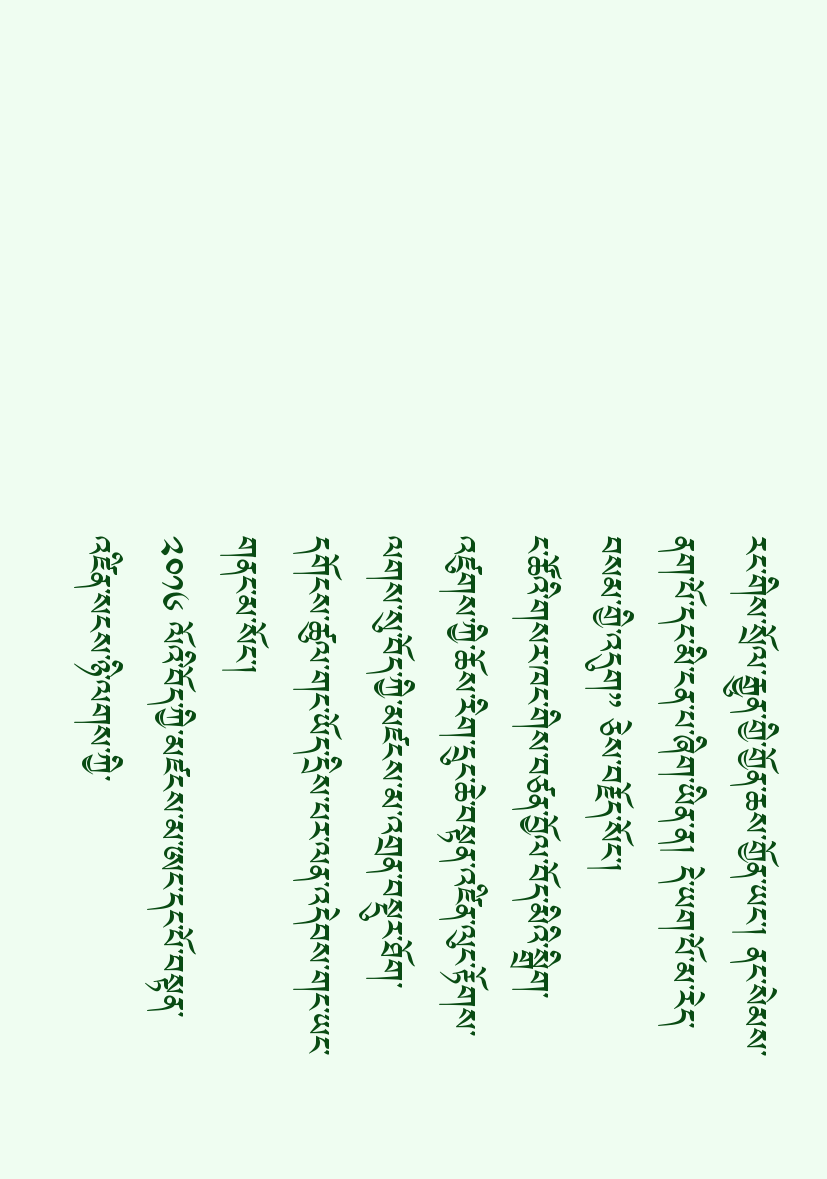རང་གིས་སྲོལ་རྒྱུན་གྱི་གྱོན་ཆས་གྱོན་ཡང་། ནང་སེམས་ནག་པོ་དང་མི་ངན་པ་ཞིག་ཡིན་ན། དེ་ཡག་པོ་མ་རེད་བསམ་གྱི་འདུག” ཅེས་བརྗོད་སོང་།
ང་ཚོའི་གསར་ཁང་གིས་བཙན་བྱོལ་བོད་མིའི་སྒྲིག་འཛུགས་ཀྱི་ཆོས་རིག་དྲུང་ཆེ་བསྟན་འཛིན་ལུང་རྟོགས་ལགས་སུ་བོད་ཀྱི་མཛངས་མ་འགྲན་བསྡུར་ཐོག་དགོངས་ཚུལ་གང་ཡོད་དྲིས་པར་ལན་འདེབས་གང་ཡང་གནང་མ་སོང་།
༢༠༡༦ ལོའི་བོད་ཀྱི་མཛངས་མ་ཨང་དང་པོ་བསྟན་འཛིན་སངས་ཉི་ལགས་ཀྱི་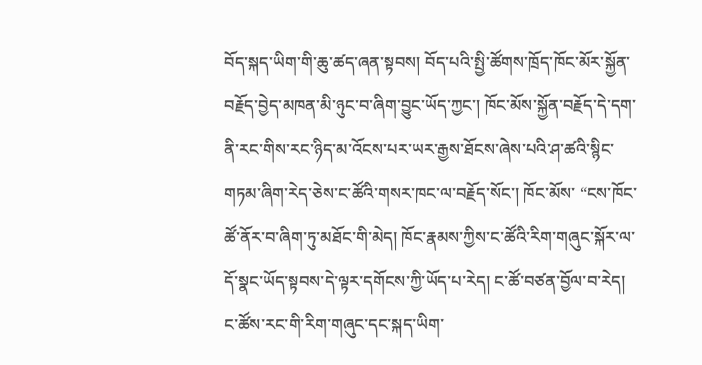བོད་སྐད་ཡིག་གི་ཆུ་ཚད་ཞན་སྟབས། བོད་པའི་སྤྱི་ཚོགས་ཁྲོད་ཁོང་མོར་སྐྱོན་བརྗོད་བྱེད་མཁན་མི་ཉུང་བ་ཞིག་བྱུང་ཡོད་ཀྱང་། ཁོང་མོས་སྐྱོན་བརྗོད་དེ་དག་ནི་རང་གིས་རང་ཉིད་མ་འོངས་པར་ཡར་རྒྱས་ཐོངས་ཞེས་པའི་ཤ་ཚའི་སྙིང་གཏམ་ཞིག་རེད་ཅེས་ང་ཚོའི་གསར་ཁང་ལ་བརྗོད་སོང་། ཁོང་མོས་ “ངས་ཁོང་ཚོ་ནོར་བ་ཞིག་ཏུ་མཐོང་གི་མེད། ཁོང་རྣམས་ཀྱིས་ང་ཚོའི་རིག་གཞུང་སྐོར་ལ་དོ་སྣང་ཡོད་སྟབས་དེ་ལྟར་དགོངས་ཀྱི་ཡོད་པ་རེད། ང་ཚོ་བཙན་བྱོལ་བ་རེད། ང་ཚོས་རང་གི་རིག་གཞུང་དང་སྐད་ཡིག་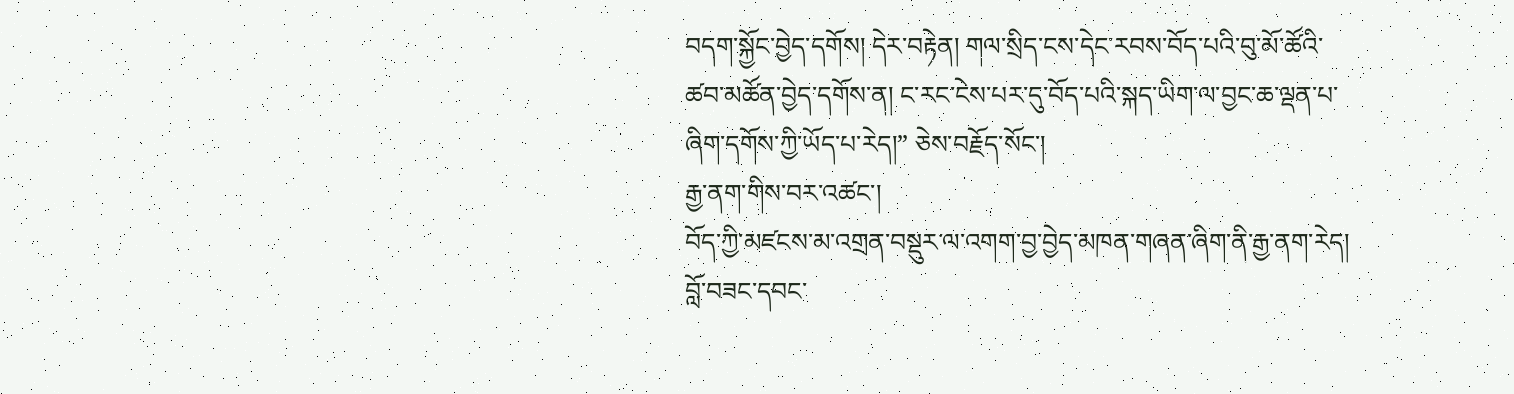བདག་སྐྱོང་བྱེད་དགོས། དེར་བརྟེན། གལ་སྲིད་ངས་དེང་རབས་བོད་པའི་བུ་མོ་ཚོའི་ཚབ་མཚོན་བྱེད་དགོས་ན། ང་རང་ངེས་པར་དུ་བོད་པའི་སྐད་ཡིག་ལ་བྱང་ཆ་ལྡན་པ་ཞིག་དགོས་ཀྱི་ཡོད་པ་རེད།” ཅེས་བརྗོད་སོང་།
རྒྱ་ནག་གིས་བར་འཚང་།
བོད་ཀྱི་མཛངས་མ་འགྲན་བསྡུར་ལ་འགག་བྱ་བྱེད་མཁན་གཞན་ཞིག་ནི་རྒྱ་ནག་རེད། བློ་བཟང་དབང་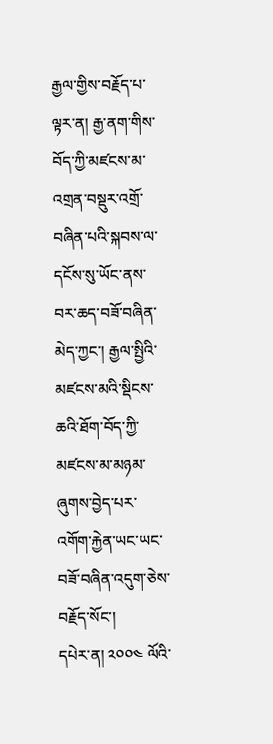རྒྱལ་གྱིས་བརྗོད་པ་ལྟར་ན། རྒྱ་ནག་གིས་བོད་ཀྱི་མཛངས་མ་འགྲན་བསྡུར་འགྲོ་བཞིན་པའི་སྐབས་ལ་དངོས་སུ་ཡོང་ནས་བར་ཆད་བཟོ་བཞིན་མེད་ཀྱང་། རྒྱལ་སྤྱིའི་མཛངས་མའི་སྡིངས་ཆའི་ཐོག་བོད་ཀྱི་མཛངས་མ་མཉམ་ཞུགས་བྱེད་པར་འགོག་རྐྱེན་ཡང་ཡང་བཟོ་བཞིན་འདུག་ཅེས་བརྗོད་སོང་།
དཔེར་ན། ༢༠༠༤ ལོའི་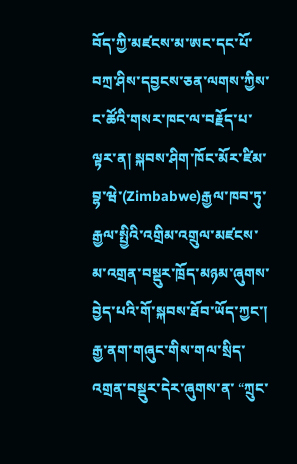བོད་ཀྱི་མཛངས་མ་ཨང་དང་པོ་བཀྲ་ཤིས་དབྱངས་ཅན་ལགས་ཀྱིས་ང་ཚོའི་གསར་ཁང་ལ་བརྗོད་པ་ལྟར་ན། སྐབས་ཤིག་ཁོང་མོར་ཛིམ་བྷ་ཝེ་(Zimbabwe)རྒྱལ་ཁབ་ཏུ་རྒྱལ་སྤྱིའི་འགྲིམ་འགྲུལ་མཛངས་མ་འགྲན་བསྡུར་ཁྲོད་མཉམ་ཞུགས་བྱེད་པའི་གོ་སྐབས་ཐོབ་ཡོད་ཀྱང་། རྒྱ་ནག་གཞུང་གིས་གལ་སྲིད་འགྲན་བསྡུར་དེར་ཞུགས་ན་ “ཀྲུང་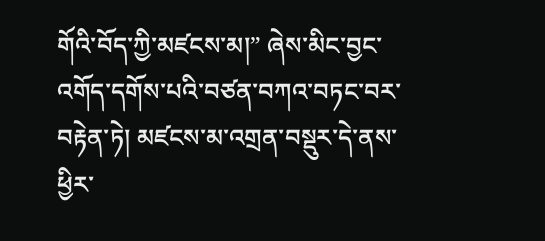གོའི་བོད་ཀྱི་མཛངས་མ།” ཞེས་མིང་བྱང་འགོད་དགོས་པའི་བཙན་བཀའ་བཏང་བར་བརྟེན་ཏེ། མཛངས་མ་འགྲན་བསྡུར་དེ་ནས་ཕྱིར་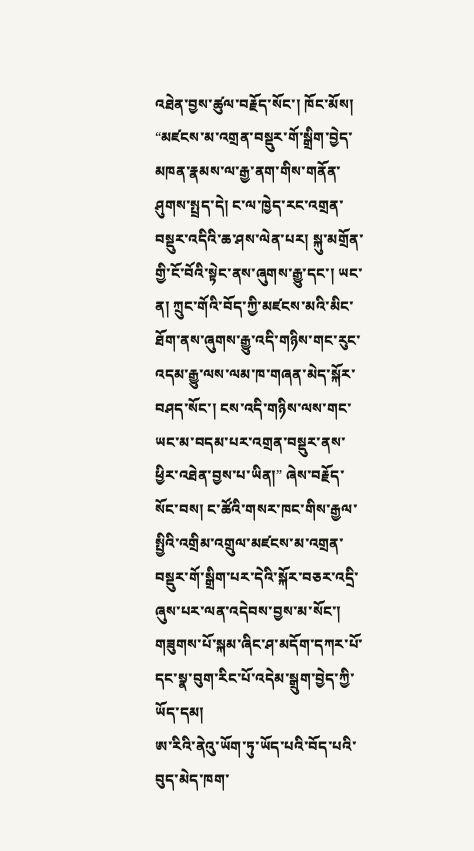འཐེན་བྱས་ཚུལ་བརྗོད་སོང་། ཁོང་མོས། “མཛངས་མ་འགྲན་བསྡུར་གོ་སྒྲིག་བྱེད་མཁན་རྣམས་ལ་རྒྱ་ནག་གིས་གནོན་ཤུགས་སྤྲད་དེ། ང་ལ་ཁྱེད་རང་འགྲན་བསྡུར་འདིའི་ཆ་ཤས་ལེན་པར། སྐུ་མགྲོན་གྱི་ངོ་བོའི་སྟེང་ནས་ཞུགས་རྒྱུ་དང་། ཡང་ན། ཀྲུང་གོའི་བོད་ཀྱི་མཛངས་མའི་མིང་ཐོག་ནས་ཞུགས་རྒྱུ་འདི་གཉིས་གང་རུང་འདམ་རྒྱུ་ལས་ལམ་ཁ་གཞན་མེད་སྐོར་བཤད་སོང་། ངས་འདི་གཉིས་ལས་གང་ཡང་མ་བདམ་པར་འགྲན་བསྡུར་ནས་ཕྱིར་འཐེན་བྱས་པ་ཡིན།” ཞེས་བརྗོད་སོང་བས། ང་ཚོའི་གསར་ཁང་གིས་རྒྱལ་སྤྱིའི་འགྲིམ་འགྲུལ་མཛངས་མ་འགྲན་བསྡུར་གོ་སྒྲིག་པར་དེའི་སྐོར་བཅར་འདྲི་ཞུས་པར་ལན་འདེབས་བྱས་མ་སོང་།
གཟུགས་པོ་སྐམ་ཞིང་ཤ་མདོག་དཀར་པོ་དང་སྣ་བུག་རིང་པོ་འདེམ་སྒྲུག་བྱེད་ཀྱི་ཡོད་དམ།
ཨ་རིའི་ནེའུ་ཡོག་ཏུ་ཡོད་པའི་བོད་པའི་བུད་མེད་ཁག་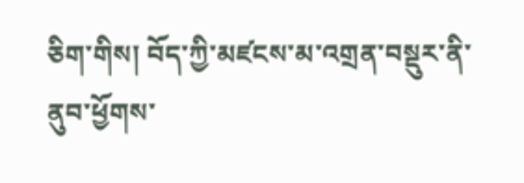ཅིག་གིས། བོད་ཀྱི་མཛངས་མ་འགྲན་བསྡུར་ནི་ནུབ་ཕྱོགས་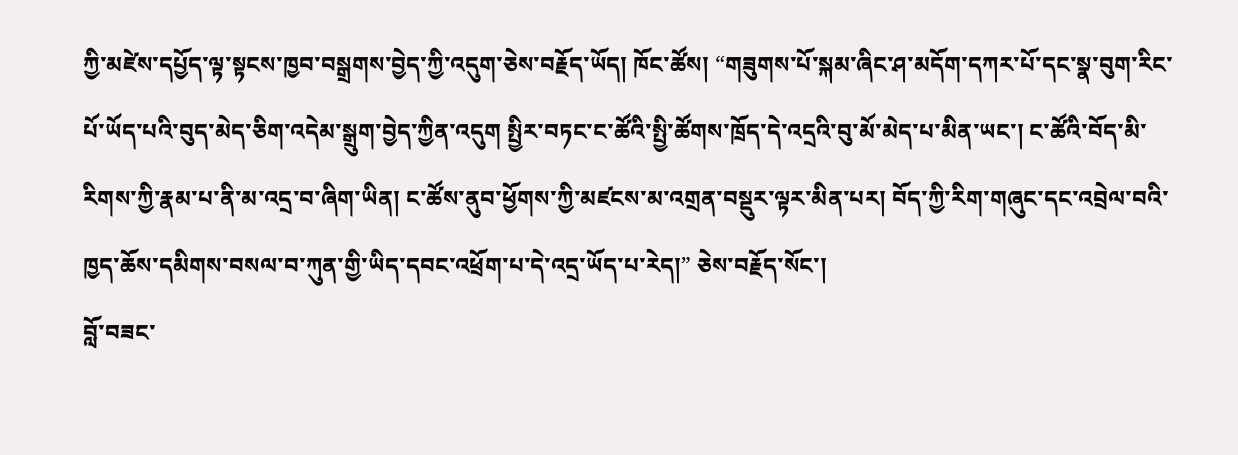ཀྱི་མཛེས་དཔྱོད་ལྟ་སྟངས་ཁྱབ་བསྒྲགས་བྱེད་ཀྱི་འདུག་ཅེས་བརྗོད་ཡོད། ཁོང་ཚོས། “གཟུགས་པོ་སྐམ་ཞིང་ཤ་མདོག་དཀར་པོ་དང་སྣ་བུག་རིང་པོ་ཡོད་པའི་བུད་མེད་ཅིག་འདེམ་སྒྲུག་བྱེད་ཀྱིན་འདུག སྤྱིར་བཏང་ང་ཚོའི་སྤྱི་ཚོགས་ཁྲོད་དེ་འདྲའི་བུ་མོ་མེད་པ་མིན་ཡང་། ང་ཚོའི་བོད་མི་རིགས་ཀྱི་རྣམ་པ་ནི་མ་འདྲ་བ་ཞིག་ཡིན། ང་ཚོས་ནུབ་ཕྱོགས་ཀྱི་མཛངས་མ་འགྲན་བསྡུར་ལྟར་མིན་པར། བོད་ཀྱི་རིག་གཞུང་དང་འབྲེལ་བའི་ཁྱད་ཆོས་དམིགས་བསལ་བ་ཀུན་གྱི་ཡིད་དབང་འཕྲོག་པ་དེ་འདྲ་ཡོད་པ་རེད།” ཅེས་བརྗོད་སོང་།
བློ་བཟང་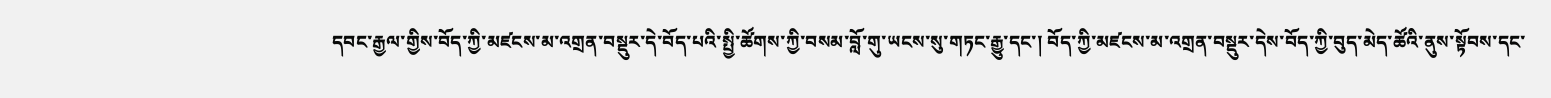དབང་རྒྱལ་གྱིས་བོད་ཀྱི་མཛངས་མ་འགྲན་བསྡུར་དེ་བོད་པའི་སྤྱི་ཚོགས་ཀྱི་བསམ་བློ་གུ་ཡངས་སུ་གཏང་རྒྱུ་དང་། བོད་ཀྱི་མཛངས་མ་འགྲན་བསྡུར་དེས་བོད་ཀྱི་བུད་མེད་ཚོའི་ནུས་སྟོབས་དང་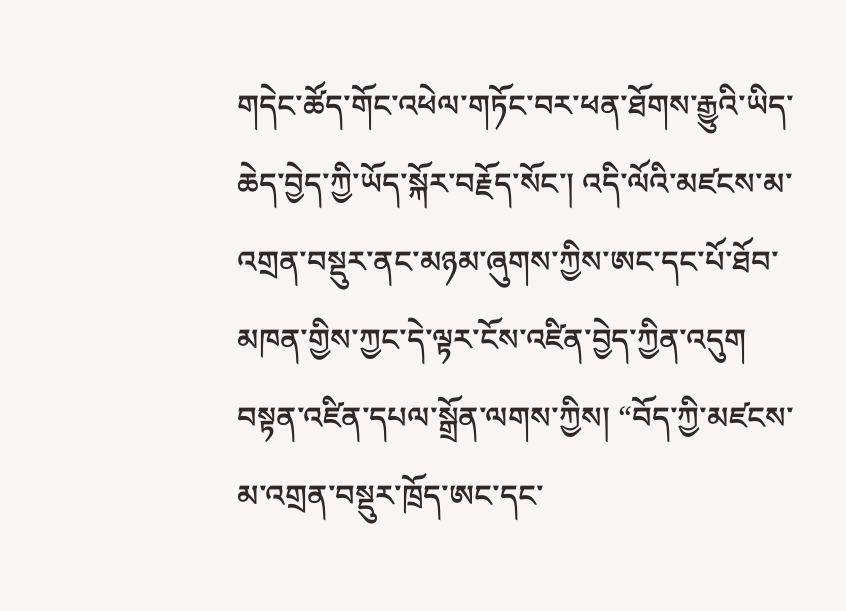གདེང་ཚོད་གོང་འཕེལ་གཏོང་བར་ཕན་ཐོགས་རྒྱུའི་ཡིད་ཆེད་བྱེད་ཀྱི་ཡོད་སྐོར་བརྗོད་སོང་། འདི་ལོའི་མཛངས་མ་འགྲན་བསྡུར་ནང་མཉམ་ཞུགས་ཀྱིས་ཨང་དང་པོ་ཐོབ་མཁན་གྱིས་ཀྱང་དེ་ལྟར་ངོས་འཛིན་བྱེད་ཀྱིན་འདུག
བསྟན་འཛིན་དཔལ་སྒྲོན་ལགས་ཀྱིས། “བོད་ཀྱི་མཛངས་མ་འགྲན་བསྡུར་ཁྲོད་ཨང་དང་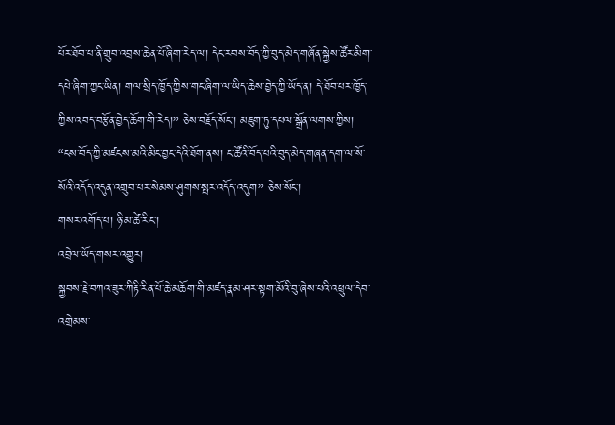པོར་ཐོབ་པ་ནི་གྲུབ་འབྲས་ཆེན་པོ་ཞིག་རེད་ལ། དེང་རབས་བོད་ཀྱི་བུད་མེད་གཞོན་སྐྱེས་ཚོར་མིག་དཔེ་ཞིག་ཀྱང་ཡིན། གལ་སྲིད་ཁྱོད་ཀྱིས་གང་ཞིག་ལ་ཡིད་ཆེས་བྱེད་ཀྱི་ཡོད་ན། དེ་ཐོབ་པར་ཁྱོད་ཀྱིས་འབད་བརྩོན་བྱེད་ཆོག་གི་རེད།” ཅེས་བརྗོད་སོང་། མཇུག་ཏུ་དཔལ་སྒྲོན་ལགས་ཀྱིས། “ངས་བོད་ཀྱི་མཛངས་མའི་མིང་བྱང་དེའི་ཐོག་ནས། ང་ཚོའི་བོད་པའི་བུད་མེད་གཞན་དག་ལ་སོ་སོའི་འདོད་འདུན་འགྲུབ་པར་སེམས་ཤུགས་སྤར་འདོད་འདུག” ཅེས་སོང་།
གསར་འགོད་པ། ཉི་མ་ཚེ་རིང་།
འབྲེལ་ཡོད་གསར་འགྱུར།
སྐྱབས་རྗེ་བཀའ་ཟུར་ཀིརྟི་རིན་པོ་ཆེ་མཆོག་གི་མཛད་རྣམ་ཤར་སྟག་མོའི་བུ་ཞེས་པའི་འཕྲུལ་དེབ་འགྲེམས་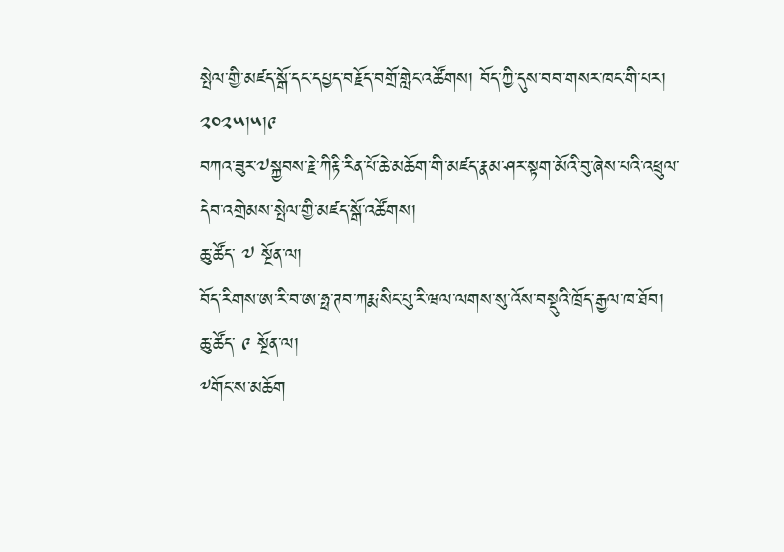སྤེལ་གྱི་མཛད་སྒོ་དང་དཔྱད་བརྗོད་བགྲོ་གླེང་འཚོགས། བོད་ཀྱི་དུས་བབ་གསར་ཁང་གི་པར། ༢༠༢༥།༥།༩
བཀའ་ཟུར་༧སྐྱབས་རྗེ་ཀིརྟི་རིན་པོ་ཆེ་མཆོག་གི་མཛད་རྣམ་ཤར་སྟག་མོའི་བུ་ཞེས་པའི་འཕྲུལ་དེབ་འགྲེམས་སྤེལ་གྱི་མཛད་སྒོ་འཚོགས།
ཆུ་ཚོད་ ༧ སྔོན་ལ།
བོད་རིགས་ཨ་རི་བ་ཨ་ཧྥ་ཊབ་ཀརྨ་སིང་པུ་རི་ཝལ་ལགས་སུ་འོས་བསྡུའི་ཁྲོད་རྒྱལ་ཁ་ཐོབ།
ཆུ་ཚོད་ ༩ སྔོན་ལ།
༸གོང་ས་མཆོག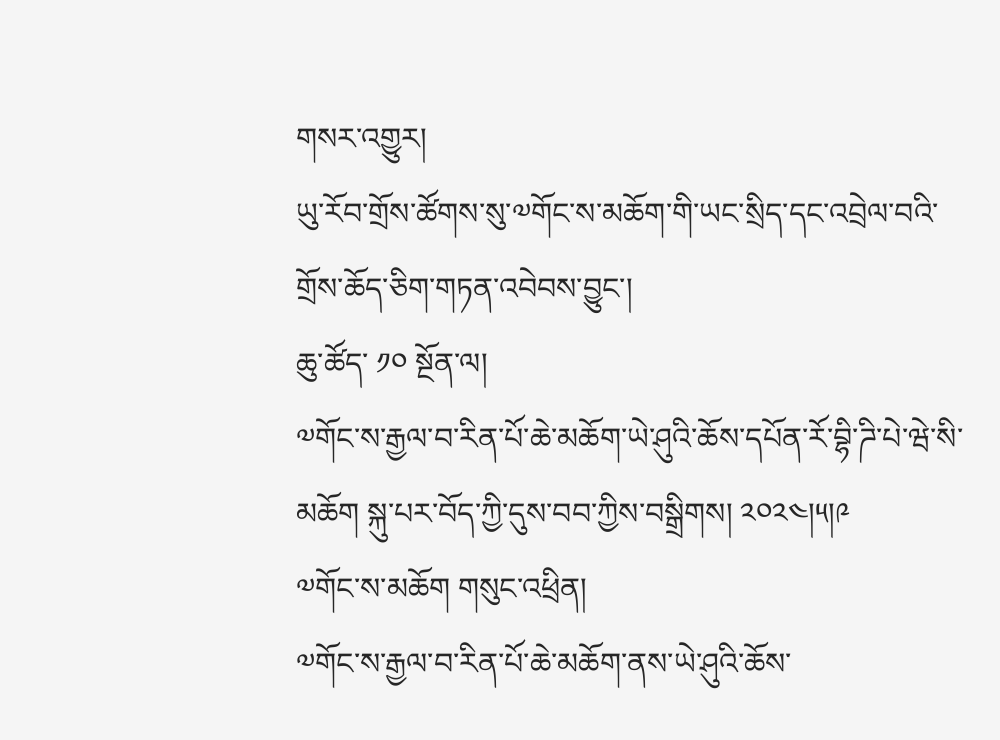གསར་འགྱུར།
ཡུ་རོབ་གྲོས་ཚོགས་སུ་༧གོང་ས་མཆོག་གི་ཡང་སྲིད་དང་འབྲེལ་བའི་གྲོས་ཆོད་ཅིག་གཏན་འབེབས་བྱུང་།
ཆུ་ཚོད་ ༡༠ སྔོན་ལ།
༧གོང་ས་རྒྱལ་བ་རིན་པོ་ཆེ་མཆོག་ཡེ་ཤུའི་ཆོས་དཔོན་རོ་བྷི་ཌི་པེ་ཝེ་སི་མཆོག སྐུ་པར་བོད་ཀྱི་དུས་བབ་ཀྱིས་བསྒྲིགས། ༢༠༢༤།༥།༩
༧གོང་ས་མཆོག གསུང་འཕྲིན།
༧གོང་ས་རྒྱལ་བ་རིན་པོ་ཆེ་མཆོག་ནས་ཡེ་ཤུའི་ཆོས་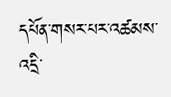དཔོན་གསར་པར་འཚམས་འདྲི་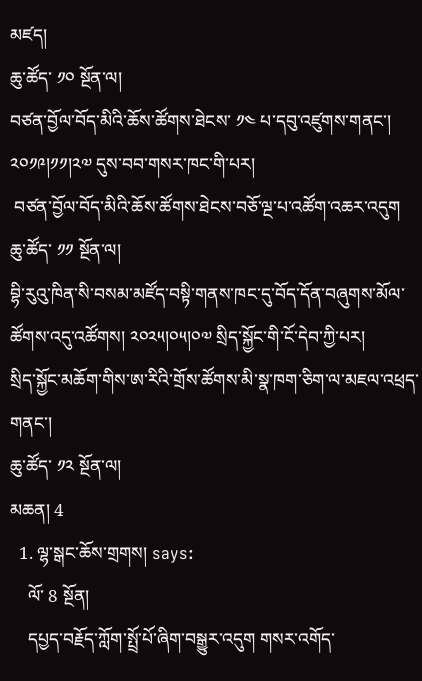མཛད།
ཆུ་ཚོད་ ༡༠ སྔོན་ལ།
བཙན་བྱོལ་བོད་མིའི་ཆོས་ཚོགས་ཐེངས་ ༡༤ པ་དབུ་འཛུགས་གནང་། ༢༠༡༩།༡༡།༢༧ དུས་བབ་གསར་ཁང་གི་པར།
 བཙན་བྱོལ་བོད་མིའི་ཆོས་ཚོགས་ཐེངས་བཅོ་ལྔ་པ་འཚོག་འཆར་འདུག
ཆུ་ཚོད་ ༡༡ སྔོན་ལ།
བྷི་རུའུ་ཁིན་སི་བསམ་མཛོད་བསྟི་གནས་ཁང་དུ་བོད་དོན་བཞུགས་མོལ་ཚོགས་འདུ་འཚོགས། ༢༠༢༥།༠༥།༠༧ སྲིད་སྐྱོང་གི་ངོ་དེབ་ཀྱི་པར།
སྲིད་སྐྱོང་མཆོག་གིས་ཨ་རིའི་གྲོས་ཚོགས་མི་སྣ་ཁག་ཅིག་ལ་མཇལ་འཕྲད་གནང་།
ཆུ་ཚོད་ ༡༢ སྔོན་ལ།
མཆན། 4
  1. ལྷ་སྒང་ཆོས་གྲགས། says:
    ལོ་ 8 སྔོན།
    དཔྱད་བརྗོད་ཀློག་སྤྲོ་པོ་ཞིག་བསྒྱུར་འདུག གསར་འགོད་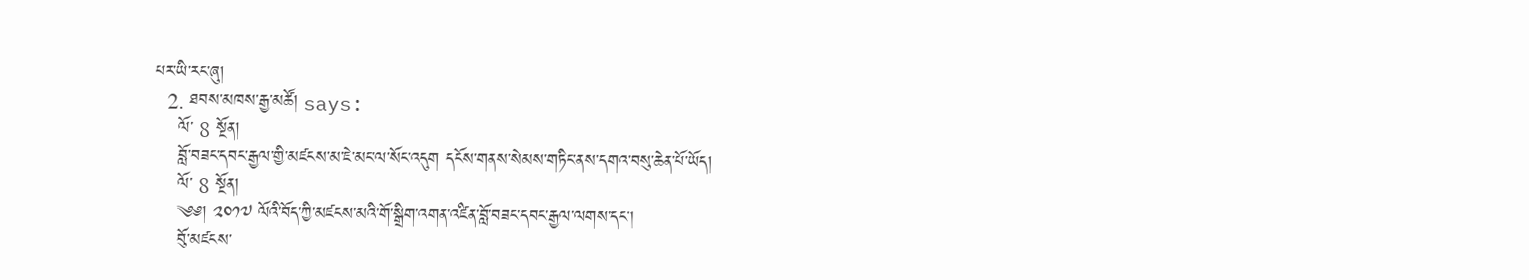པར་ཡི་རང་ཞུ།
  2. ཐབས་མཁས་རྒྱ་མཚོ། says:
    ལོ་ 8 སྔོན།
    བློ་བཟང་དབང་རྒྱལ་གྱི་མཛངས་མ་ཇེ་མང་ལ་སོང་འདུག དངོས་གནས་སེམས་གཏིང་ནས་དགའ་བསུ་ཆེན་པོ་ཡོད།
    ལོ་ 8 སྔོན།
    ༄༅། ༢༠༡༧ ལོའི་བོད་ཀྱི་མཛངས་མའི་གོ་སྒྲིག་འགན་འཛིན་བློ་བཟང་དབང་རྒྱལ་ལགས་དང།
    བོུ་མཛངས་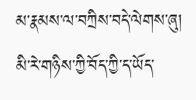མ་རྣམས་ལ་བཀྲིས་བདེ་ལེགས་ཞུ། མི་རེ་གཉིས་ཀྱི་བོད་ཀྱི་ད་ཡོད་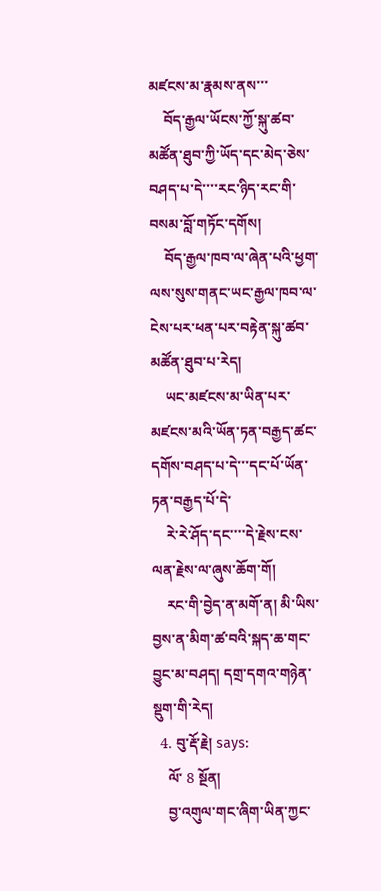མཛངས་མ་རྣམས་ནས་་་
    བོད་རྒྱལ་ཡོངས་ཀྱོ་སྐུ་ཚབ་མཚོན་ཐུབ་ཀྱི་ཡོད་དང་མེད་ཅེས་བཤད་པ་དེ་་་་རང་ཉིད་རང་གི་བསམ་བློ་གཏོང་དགོས།
    བོད་རྒྱལ་ཁབ་ལ་ཞེན་པའི་ཕྱག་ལས་སུས་གནང་ཡང་རྒྱལ་ཁབ་ལ་ངེས་པར་ཕན་པར་བརྟེན་སྐུ་ཚབ་མཚོན་ཐུབ་པ་རེད།
    ཡང་མཛངས་མ་ཡིན་པར་མཛངས་མའི་ཡོན་ཏན་བརྒྱད་ཚང་དགོས་བཤད་པ་དེ་་་དང་པོ་ཡོན་ཏན་བརྒྱད་པོ་དེ་
    རེ་རེ་ཤོད་དང་་་་དེ་རྗེས་ངས་ལན་རྗེས་ལ་ཞུས་ཆོག་གོ།
    རང་གི་བྱེད་ན་མགོ་ན། མི་ཡིས་བྱས་ན་མིག་ཚ་བའི་སྐད་ཆ་གང་བྱུང་མ་བཤད། དགྲ་དགའ་གཉེན་སྡུག་གི་རེད།
  4. བུ་རྡོ་རྗེ། says:
    ལོ་ 8 སྔོན།
    བྱ་འགུལ་གང་ཞིག་ཡིན་ཀྱང་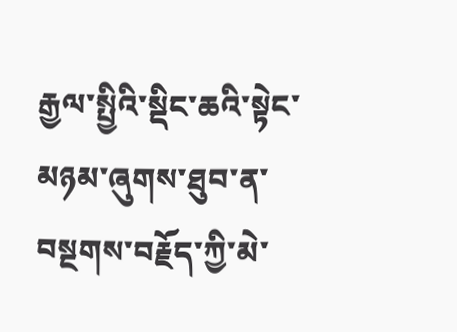རྒྱལ་སྤྱིའི་སྡིང་ཆའི་སྟེང་མཉམ་ཞུགས་ཐུབ་ན་བསྔགས་བརྗོད་ཀྱི་མེ་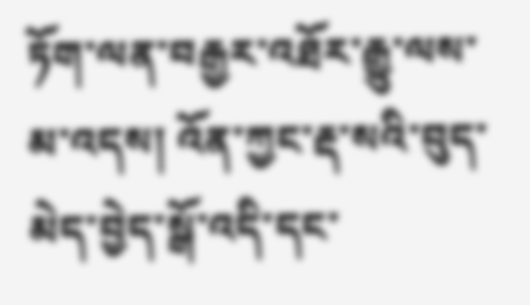ཏོག་ལན་བརྒྱར་འཐོར་རྒྱུ་ལས་མ་འདས། འོན་ཀྱང་རྡ་སའི་བུད་མེད་བྱེད་སྒོ་འདི་དང་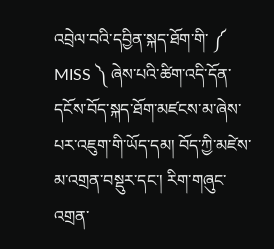འབྲེལ་བའི་དབྱིན་སྐད་ཐོག་གི་ ༼ MISS ༽ ཞེས་པའི་ཚིག་འདི་དོན་དངོས་བོད་སྐད་ཐོག་མཛངས་མ་ཞེས་པར་འཇུག་གི་ཡོད་དམ། བོད་ཀྱི་མཛེས་མ་འགྲན་བསྡུར་དང་། རིག་གཞུང་འགྲན་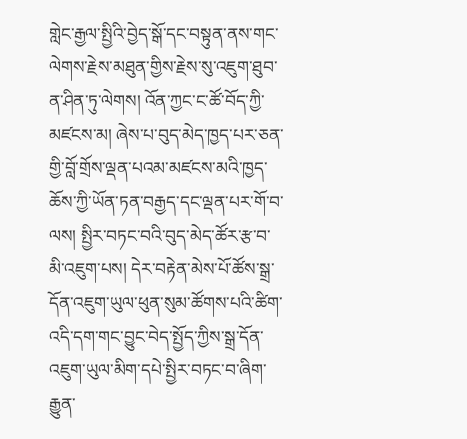གླེང་རྒྱལ་སྤྱིའི་བྱེད་སྒོ་དང་བསྟུན་ནས་གང་ལེགས་རྗེས་མཐུན་གྱིས་རྗེས་སུ་འཇུག་ཐུབ་ན་ཤིན་ཏུ་ལེགས། འོན་ཀྱང་ང་ཚོ་བོད་ཀྱི་མཛངས་མ། ཞེས་པ་བུད་མེད་ཁྱད་པར་ཅན་གྱི་བློ་གྲོས་ལྡན་པའམ་མཛངས་མའི་ཁྱད་ཆོས་ཀྱི་ཡོན་ཏན་བརྒྱད་དང་ལྡན་པར་གོ་བ་ལས། སྤྱིར་བཏང་བའི་བུད་མེད་ཚོར་རྩ་བ་མི་འཇུག་པས། དེར་བརྟེན་མེས་པོ་ཚོས་སྒྲ་དོན་འཇུག་ཡུལ་ཕུན་སུམ་ཚོགས་པའི་ཚིག་འདི་དག་གང་བྱུང་བེད་སྤྱོད་ཀྱིས་སྒྲ་དོན་འཇུག་ཡུལ་མིག་དཔེ་སྤྱིར་བཏང་བ་ཞིག་རྒྱུན་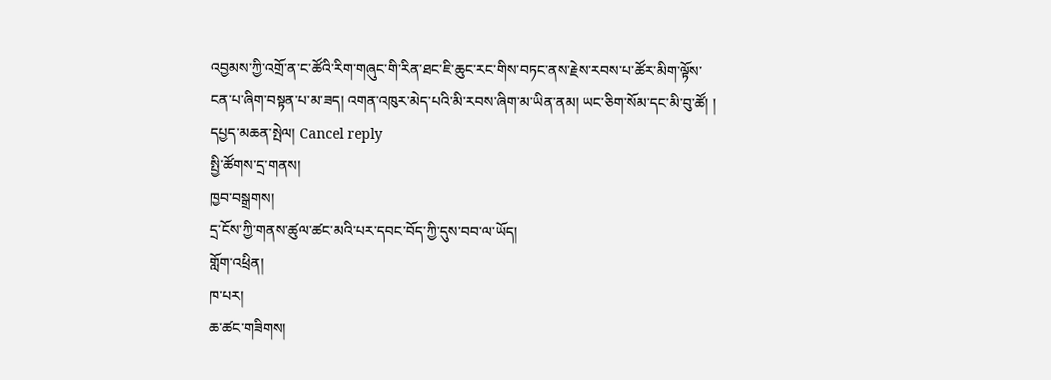འབྱམས་ཀྱི་འགྲོ་ན་ང་ཚོའི་རིག་གཞུང་གི་རིན་ཐང་ཇི་ཆུང་རང་གིས་བཏང་ནས་རྗེས་རབས་པ་ཚོར་མིག་ལྟོས་ངན་པ་ཞིག་བསྟན་པ་མ་ཟད། འགན་འཁུར་མེད་པའི་མི་རབས་ཞིག་མ་ཡིན་ནམ། ཡང་ཅིག་སོམ་དང་མི་བུ་ཚོ། །
དཔྱད་མཆན་སྤེལ། Cancel reply
སྤྱི་ཚོགས་དྲ་གནས།
ཁྱབ་བསྒྲགས།
དྲ་ངོས་ཀྱི་གནས་ཚུལ་ཚང་མའི་པར་དབང་བོད་ཀྱི་དུས་བབ་ལ་ཡོད།
གློག་འཕྲིན།
ཁ་པར།
ཆ་ཚང་གཟིགས།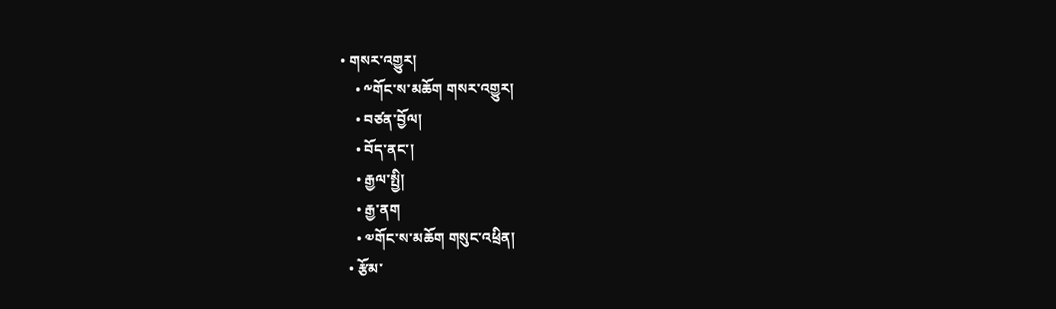• གསར་འགྱུར།
    • ༸གོང་ས་མཆོག གསར་འགྱུར།
    • བཙན་བྱོལ།
    • བོད་ནང་།
    • རྒྱལ་སྤྱི།
    • རྒྱ་ནག
    • ༧གོང་ས་མཆོག གསུང་འཕྲིན།
  • རྩོམ་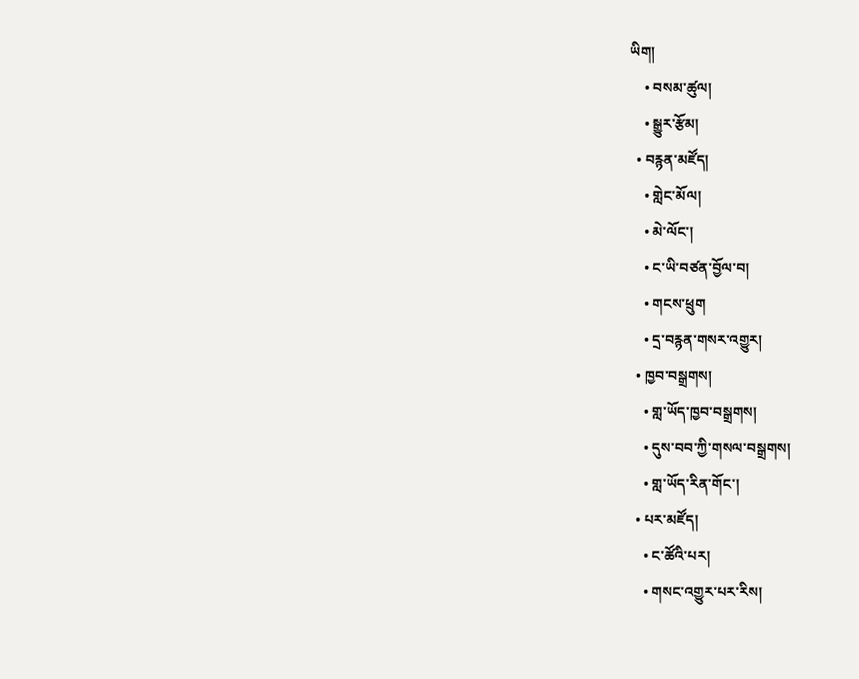ཡིག།
    • བསམ་ཚུལ།
    • སྒྱུར་རྩོམ།
  • བརྙན་མཛོད།
    • གླེང་མོལ།
    • མེ་ལོང་།
    • ང་ཡི་བཙན་བྱོལ་བ།
    • གངས་ཕྲུག
    • དྲ་བརྙན་གསར་འགྱུར།
  • ཁྱབ་བསྒྲགས།
    • གླ་ཡོད་ཁྱབ་བསྒྲགས།
    • དུས་བབ་ཀྱི་གསལ་བསྒྲགས།
    • གླ་ཡོད་རིན་གོང་།
  • པར་མཛོད།
    • ང་ཚོའི་པར།
    • གསང་འགྱུར་པར་རིས།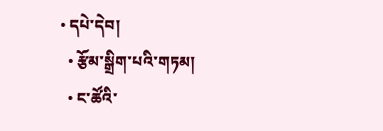• དཔེ་དེབ།
  • རྩོམ་སྒྲིག་པའི་གཏམ།
  • ང་ཚོའི་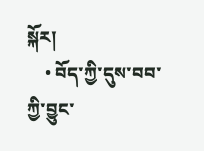སྐོར།
    • བོད་ཀྱི་དུས་བབ་ཀྱི་བྱུང་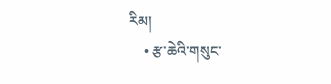རིམ།
    • རྩ་ཆེའི་གསུང་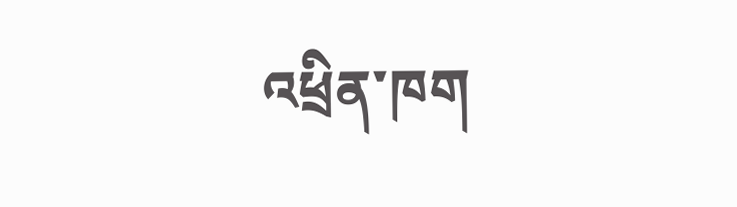འཕྲིན་ཁག